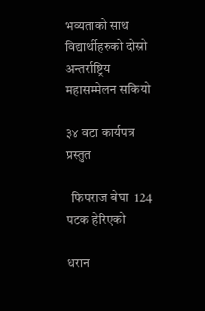भव्यताको साथ विद्यार्थीहरुको दोस्रो अन्तर्राष्ट्रिय महासम्मेलन सकियो

३४ वटा कार्यपत्र प्रस्तुत

  फिपराज बेघा  124 पटक हेरिएको

धरान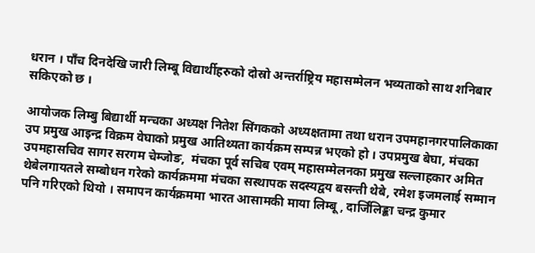धरान । पाँच दिनदेखि जारी लिम्बू विद्यार्थीहरुको दोस्रो अन्तर्राष्ट्रिय महासम्मेलन भव्यताको साथ शनिबार सकिएको छ ।

आयोजक लिम्बु बिद्यार्थी मन्चका अध्यक्ष नितेश सिंगकको अध्यक्षतामा तथा धरान उपमहानगरपालिकाका उप प्रमुख आइन्द्र विक्रम वेघाको प्रमुख आतिथ्यता कार्यक्रम सम्पन्न भएको हो । उपप्रमुख बेघा, मंचका उपमहासचिव सागर सरगम चेम्जोङ,  मंचका पूर्व सचिब एवम् महासम्मेलनका प्रमुख सल्लाहकार अमित थेबेलगायतले सम्बोधन गरेको कार्यक्रममा मंचका सस्थापक सदस्यद्वय बसन्ती थेबे, रमेश इजमलाई सम्मान पनि गरिएको थियो । समापन कार्यक्रममा भारत आसामकी माया लिम्बू, दार्जिलिङ्का चन्द्र कुमार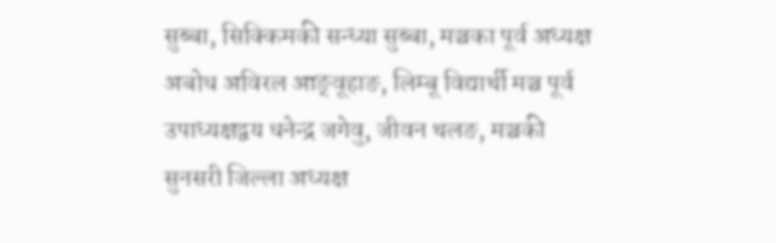सुब्बा, सिक्किमकी सन्ध्या सुब्बा, मञ्चका पूर्व अध्यक्ष अबोध अविरल आङ्वूहाङ, लिम्बू विद्यार्थी मञ्च पूर्व उपाध्यक्षद्वय धनेन्द्र जगेवु, जीवन थलङ, मञ्चकी सुनसरी जिल्ला अध्यक्ष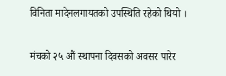विनिता मादेनलगायतको उपस्थिति रहेको थियो ।

मंचको २५ औं स्थापना दिवसको अवसर पारेर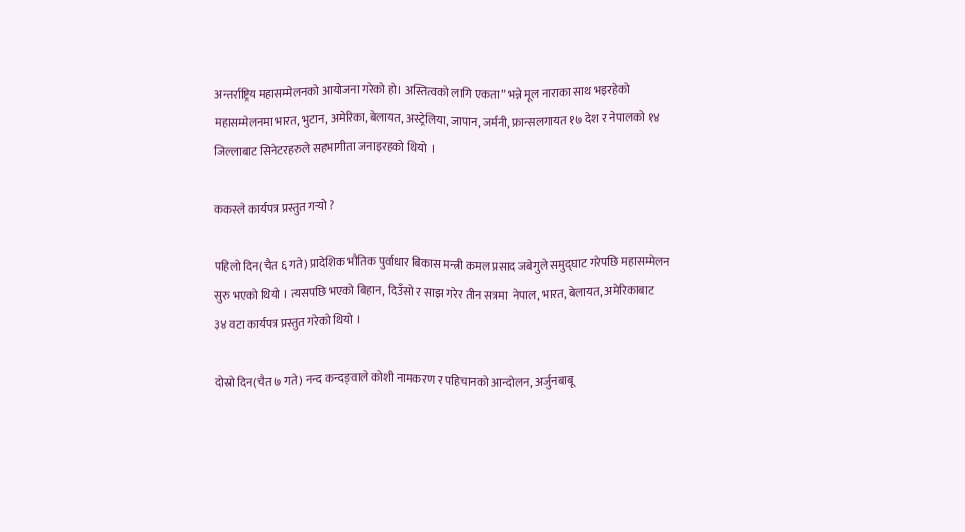अन्तर्राष्ट्रिय महासम्मेलनको आयोजना गरेको हो। अस्तित्वको लागि एकता” भन्ने मूल नाराका साथ भइरहेको महासम्मेलनमा भारत, भुटान, अमेरिका, बेलायत, अस्ट्रेलिया, जापान, जर्मनी, फ्रान्सलगायत १७ देश र नेपालको १४ जिल्लाबाट सिनेटरहरुले सहभागीता जनाइरहको थियो  ।

ककस्ले कार्यपत्र प्रस्तुत गर्‍यो ?

पहिलो दिन(चैत ६ गते) प्रादेशिक भौतिक पुर्वाधार बिकास मन्त्री कमल प्रसाद जबेगुले समुद्घाट गरेपछि महासम्मेलन सुरु भएको थियो । त्यसपछि भएको बिहान, दिउँसो र साझ गरेर तीन सत्रमा  नेपाल, भारत, बेलायत, अमेरिकाबाट  ३४ वटा कार्यपत्र प्रस्तुत गरेको थियो ।

दोस्रो दिन(चैत ७ गते) नन्द कन्दङ्वाले कोशी नामकरण र पहिचानको आन्दोलन, अर्जुनबाबू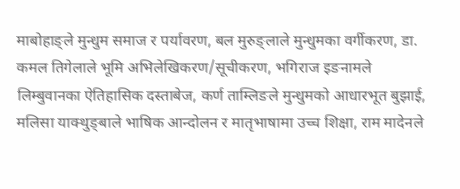माबोहाङ्ले मुन्धुम समाज र पर्यावरण, बल मुरुङ्लाले मुन्धुमका वर्गीकरण, डा. कमल तिगेलाले भूमि अभिलेखिकरण/सूचीकरण, भगिराज इङनामले लिम्बुवानका ऐतिहासिक दस्ताबेज, कर्ण ताम्लिङले मुन्धुमको आधारभूत बुझाई, मलिसा याक्थुङ्बाले भाषिक आन्दोलन र मातृभाषामा उच्च शिक्षा, राम मादेनले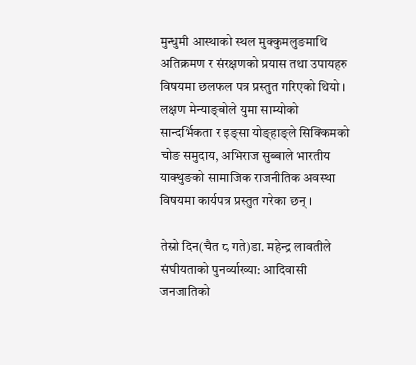मुन्धुमी आस्थाको स्थल मुक्कुमलुङमाथि अतिक्रमण र संरक्षणको प्रयास तथा उपायहरु विषयमा छलफल पत्र प्रस्तुत गरिएको थियो । लक्षण मेन्याङ्बोले युमा साम्योको सान्दर्भिकता र इङ्सा योङ्हाङ्ले सिक्किमको चोङ समुदाय, अभिराज सुब्बाले भारतीय याक्थुङको सामाजिक राजनीतिक अवस्था विषयमा कार्यपत्र प्रस्तुत गरेका छन् ।

तेस्रो दिन(चैत ८ गते)डा. महेन्द्र लावतीले संघीयताको पुनर्व्याख्या: आदिवासी जनजातिको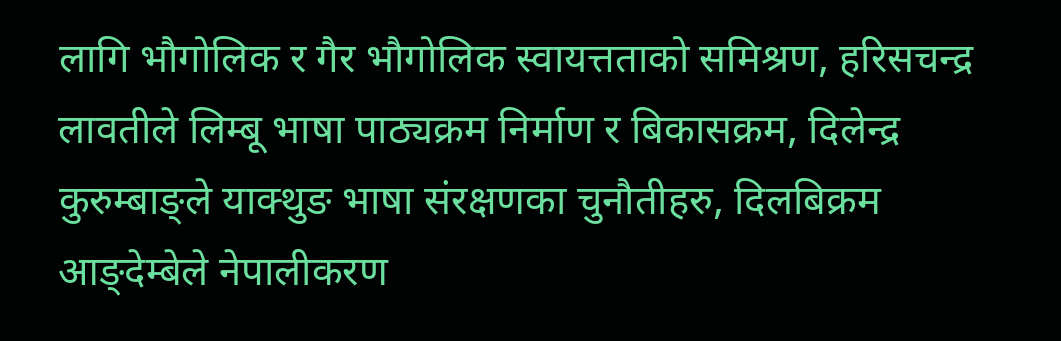लागि भौगोलिक र गैर भौगोलिक स्वायत्तताको समिश्रण, हरिसचन्द्र लावतीले लिम्बू भाषा पाठ्यक्रम निर्माण र बिकासक्रम, दिलेन्द्र कुरुम्बाङ्ले याक्थुङ भाषा संरक्षणका चुनौतीहरु, दिलबिक्रम आङ्देम्बेले नेपालीकरण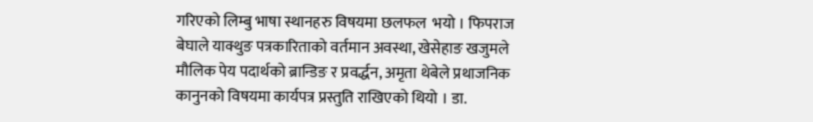गरिएको लिम्बु भाषा स्थानहरु विषयमा छलफल  भयो । फिपराज बेघाले याक्थुङ पत्रकारिताको वर्तमान अवस्था, खेसेहाङ खजुमले मौलिक पेय पदार्थको ब्रान्डिङ र प्रवर्द्धन, अमृता थेबेले प्रथाजनिक कानुनको विषयमा कार्यपत्र प्रस्तुति राखिएको थियो । डा.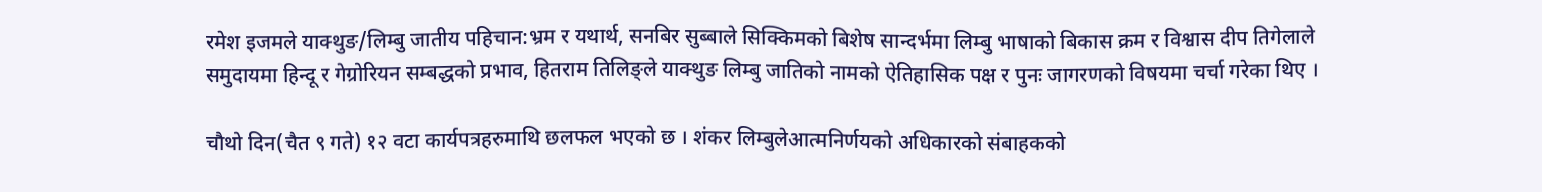रमेश इजमले याक्थुङ/लिम्बु जातीय पहिचान:भ्रम र यथार्थ, सनबिर सुब्बाले सिक्किमको बिशेष सान्दर्भमा लिम्बु भाषाको बिकास क्रम र विश्वास दीप तिगेलाले समुदायमा हिन्दू र गेग्रोरियन सम्बद्धको प्रभाव, हितराम तिलिङ्ले याक्थुङ लिम्बु जातिको नामको ऐतिहासिक पक्ष र पुनः जागरणको विषयमा चर्चा गरेका थिए ।

चौथो दिन(चैत ९ गते) १२ वटा कार्यपत्रहरुमाथि छलफल भएको छ । शंकर लिम्बुलेआत्मनिर्णयको अधिकारको संबाहकको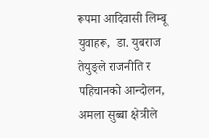रूपमा आदिवासी लिम्बू युवाहरू,  डा. युबराज तेयुङ्ले राजनीति र पहिचानको आन्दोलन, अमला सुब्बा क्षेत्रीले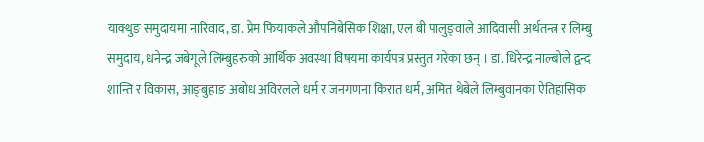याक्थुङ समुदायमा नारिवाद, डा. प्रेम फियाकले औपनिबेसिक शिक्षा, एल बी पालुङ्वाले आदिवासी अर्थतन्त्र र लिम्बु समुदाय, धनेन्द्र जबेगूले लिम्बुहरुको आर्थिक अवस्था विषयमा कार्यपत्र प्रस्तुत गरेका छन् । डा. धिरेन्द्र नाल्बोले द्वन्द शान्ति र विकास, आङ्बुहाङ अबोध अविरलले धर्म र जनगणना किरात धर्म, अमित थेबेले लिम्बुवानका ऐतिहासिक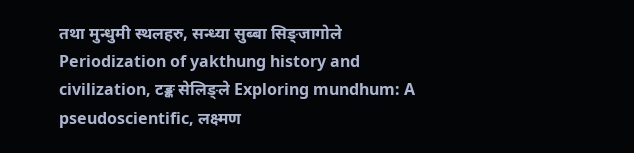तथा मुन्धुमी स्थलहरु, सन्ध्या सुब्बा सिङ्जागोले Periodization of yakthung history and civilization, टङ्क सेलिङ्ले Exploring mundhum: A pseudoscientific, लक्ष्मण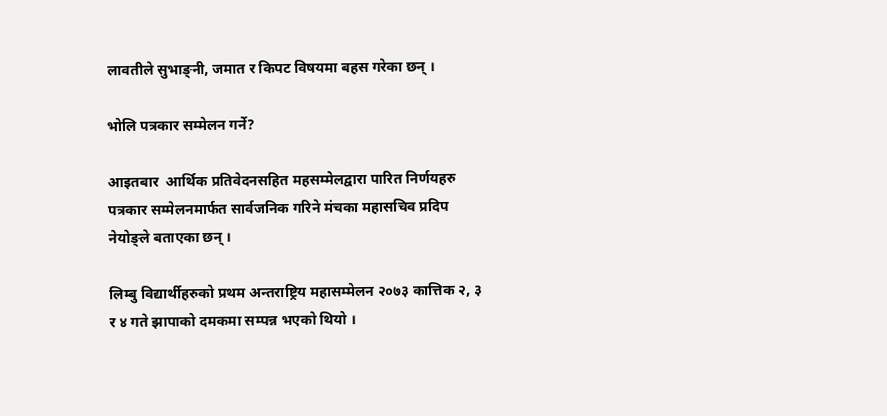लावतीले सुभाङ्नी, जमात र किपट विषयमा बहस गरेका छन् ।

भोलि पत्रकार सम्मेलन गर्ने?

आइतबार  आर्थिक प्रतिवेदनसहित महसम्मेलद्वारा पारित निर्णयहरु पत्रकार सम्मेलनमार्फत सार्वजनिक गरिने मंचका महासचिव प्रदिप नेयोङ्ले बताएका छन् ।

लिम्बु विद्यार्थीहरुको प्रथम अन्तराष्ट्रिय महासम्मेलन २०७३ कात्तिक २, ३ र ४ गते झापाको दमकमा सम्पन्न भएको थियो ।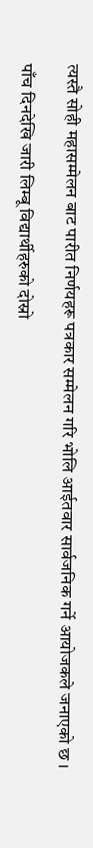त्यस्तै सोही महासम्मेलन बाट पारीत निर्णयहरू पत्रकार सम्मेलन गरि भोलि आईतवार सार्वजनिक गर्ने आयोजकले जनाएको छ ।

पाँच दिनदेखि जारी लिम्बू विद्यार्थीहरुको दोस्रो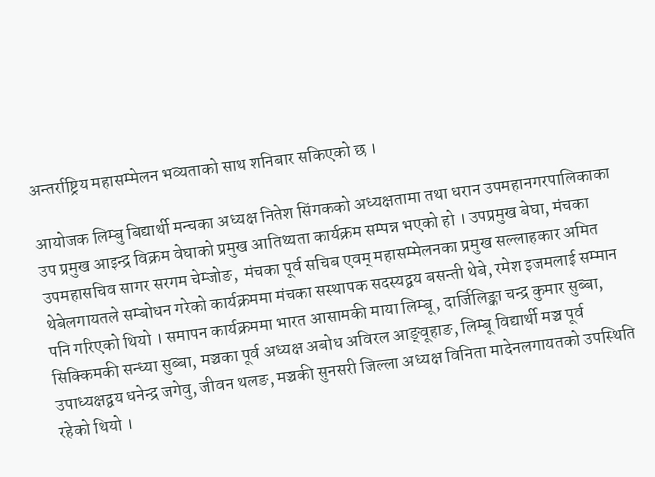अन्तर्राष्ट्रिय महासम्मेलन भव्यताको साथ शनिबार सकिएको छ ।

आयोजक लिम्बु बिद्यार्थी मन्चका अध्यक्ष नितेश सिंगकको अध्यक्षतामा तथा धरान उपमहानगरपालिकाका उप प्रमुख आइन्द्र विक्रम वेघाको प्रमुख आतिथ्यता कार्यक्रम सम्पन्न भएको हो । उपप्रमुख बेघा, मंचका उपमहासचिव सागर सरगम चेम्जोङ,  मंचका पूर्व सचिब एवम् महासम्मेलनका प्रमुख सल्लाहकार अमित थेबेलगायतले सम्बोधन गरेको कार्यक्रममा मंचका सस्थापक सदस्यद्वय बसन्ती थेबे, रमेश इजमलाई सम्मान पनि गरिएको थियो । समापन कार्यक्रममा भारत आसामकी माया लिम्बू, दार्जिलिङ्का चन्द्र कुमार सुब्बा, सिक्किमकी सन्ध्या सुब्बा, मञ्चका पूर्व अध्यक्ष अबोध अविरल आङ्वूहाङ, लिम्बू विद्यार्थी मञ्च पूर्व उपाध्यक्षद्वय धनेन्द्र जगेवु, जीवन थलङ, मञ्चकी सुनसरी जिल्ला अध्यक्ष विनिता मादेनलगायतको उपस्थिति रहेको थियो ।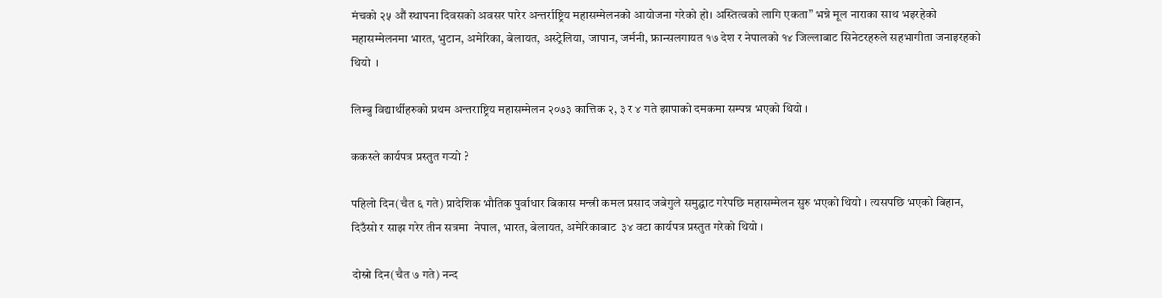मंचको २५ औं स्थापना दिवसको अवसर पारेर अन्तर्राष्ट्रिय महासम्मेलनको आयोजना गरेको हो। अस्तित्वको लागि एकता” भन्ने मूल नाराका साथ भइरहेको महासम्मेलनमा भारत, भुटान, अमेरिका, बेलायत, अस्ट्रेलिया, जापान, जर्मनी, फ्रान्सलगायत १७ देश र नेपालको १४ जिल्लाबाट सिनेटरहरुले सहभागीता जनाइरहको थियो  ।

लिम्बु विद्यार्थीहरुको प्रथम अन्तराष्ट्रिय महासम्मेलन २०७३ कात्तिक २, ३ र ४ गते झापाको दमकमा सम्पन्न भएको थियो ।

ककस्ले कार्यपत्र प्रस्तुत गर्‍यो ?

पहिलो दिन(चैत ६ गते) प्रादेशिक भौतिक पुर्वाधार बिकास मन्त्री कमल प्रसाद जबेगुले समुद्घाट गरेपछि महासम्मेलन सुरु भएको थियो । त्यसपछि भएको बिहान, दिउँसो र साझ गरेर तीन सत्रमा  नेपाल, भारत, बेलायत, अमेरिकाबाट  ३४ वटा कार्यपत्र प्रस्तुत गरेको थियो ।

दोस्रो दिन(चैत ७ गते) नन्द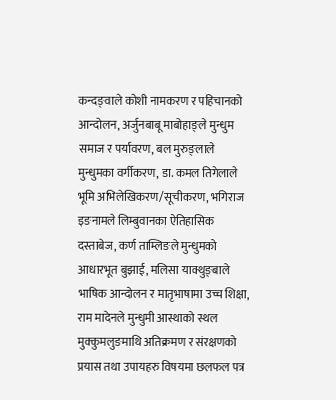कन्दङ्वाले कोशी नामकरण र पहिचानको आन्दोलन, अर्जुनबाबू माबोहाङ्ले मुन्धुम समाज र पर्यावरण, बल मुरुङ्लाले मुन्धुमका वर्गीकरण, डा. कमल तिगेलाले भूमि अभिलेखिकरण/सूचीकरण, भगिराज इङनामले लिम्बुवानका ऐतिहासिक दस्ताबेज, कर्ण ताम्लिङले मुन्धुमको आधारभूत बुझाई, मलिसा याक्थुङ्बाले भाषिक आन्दोलन र मातृभाषामा उच्च शिक्षा, राम मादेनले मुन्धुमी आस्थाको स्थल मुक्कुमलुङमाथि अतिक्रमण र संरक्षणको प्रयास तथा उपायहरु विषयमा छलफल पत्र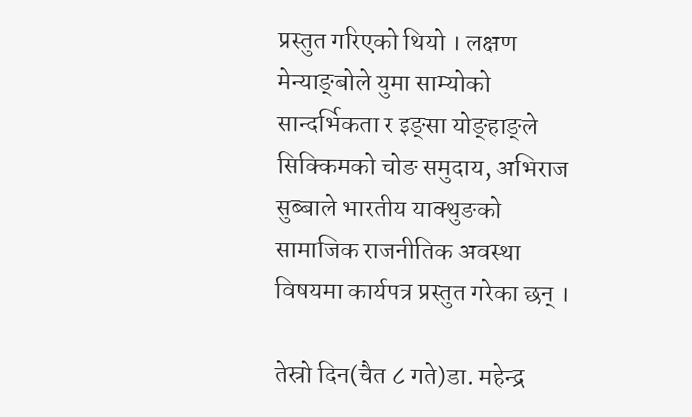प्रस्तुत गरिएको थियो । लक्षण मेन्याङ्बोले युमा साम्योको सान्दर्भिकता र इङ्सा योङ्हाङ्ले सिक्किमको चोङ समुदाय, अभिराज सुब्बाले भारतीय याक्थुङको सामाजिक राजनीतिक अवस्था विषयमा कार्यपत्र प्रस्तुत गरेका छन् ।

तेस्रो दिन(चैत ८ गते)डा. महेन्द्र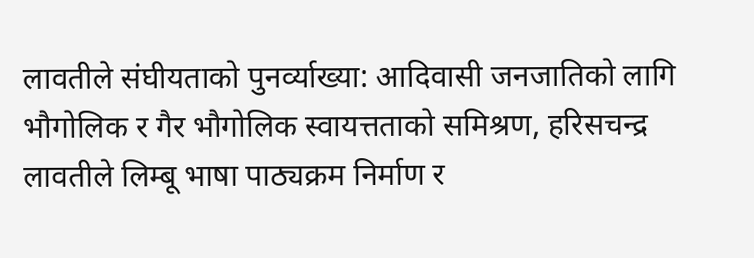लावतीले संघीयताको पुनर्व्याख्या: आदिवासी जनजातिको लागि भौगोलिक र गैर भौगोलिक स्वायत्तताको समिश्रण, हरिसचन्द्र लावतीले लिम्बू भाषा पाठ्यक्रम निर्माण र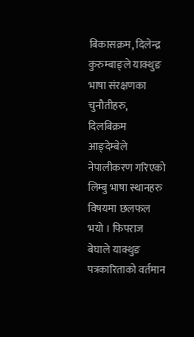बिकासक्रम, दिलेन्द्र कुरुम्बाङ्ले याक्थुङ भाषा संरक्षणका चुनौतीहरु, दिलबिक्रम आङ्देम्बेले नेपालीकरण गरिएको लिम्बु भाषा स्थानहरु विषयमा छलफल  भयो । फिपराज बेघाले याक्थुङ पत्रकारिताको वर्तमान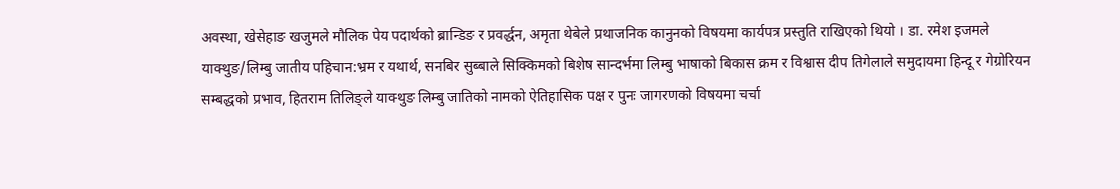अवस्था, खेसेहाङ खजुमले मौलिक पेय पदार्थको ब्रान्डिङ र प्रवर्द्धन, अमृता थेबेले प्रथाजनिक कानुनको विषयमा कार्यपत्र प्रस्तुति राखिएको थियो । डा. रमेश इजमले याक्थुङ/लिम्बु जातीय पहिचान:भ्रम र यथार्थ, सनबिर सुब्बाले सिक्किमको बिशेष सान्दर्भमा लिम्बु भाषाको बिकास क्रम र विश्वास दीप तिगेलाले समुदायमा हिन्दू र गेग्रोरियन सम्बद्धको प्रभाव, हितराम तिलिङ्ले याक्थुङ लिम्बु जातिको नामको ऐतिहासिक पक्ष र पुनः जागरणको विषयमा चर्चा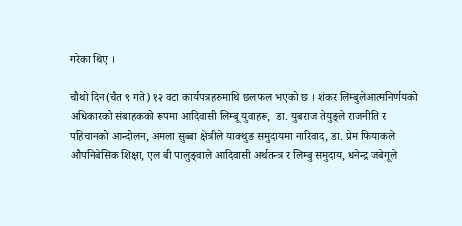गरेका थिए ।

चौथो दिन(चैत ९ गते) १२ वटा कार्यपत्रहरुमाथि छलफल भएको छ । शंकर लिम्बुलेआत्मनिर्णयको अधिकारको संबाहकको रूपमा आदिवासी लिम्बू युवाहरू,  डा. युबराज तेयुङ्ले राजनीति र पहिचानको आन्दोलन, अमला सुब्बा क्षेत्रीले याक्थुङ समुदायमा नारिवाद, डा. प्रेम फियाकले औपनिबेसिक शिक्षा, एल बी पालुङ्वाले आदिवासी अर्थतन्त्र र लिम्बु समुदाय, धनेन्द्र जबेगूले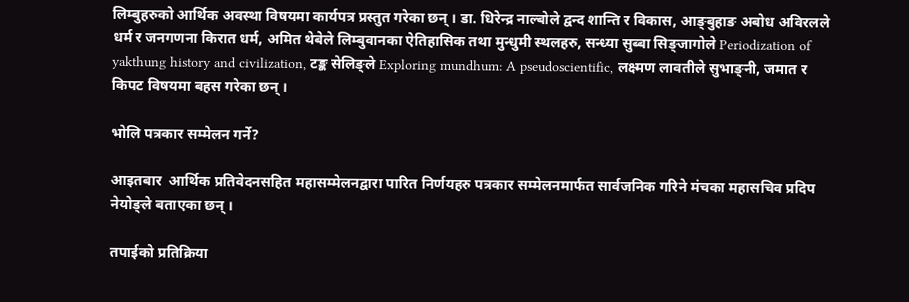लिम्बुहरुको आर्थिक अवस्था विषयमा कार्यपत्र प्रस्तुत गरेका छन् । डा. धिरेन्द्र नाल्बोले द्वन्द शान्ति र विकास, आङ्बुहाङ अबोध अविरलले धर्म र जनगणना किरात धर्म, अमित थेबेले लिम्बुवानका ऐतिहासिक तथा मुन्धुमी स्थलहरु, सन्ध्या सुब्बा सिङ्जागोले Periodization of yakthung history and civilization, टङ्क सेलिङ्ले Exploring mundhum: A pseudoscientific, लक्ष्मण लावतीले सुभाङ्नी, जमात र किपट विषयमा बहस गरेका छन् ।

भोलि पत्रकार सम्मेलन गर्ने?

आइतबार  आर्थिक प्रतिवेदनसहित महासम्मेलनद्वारा पारित निर्णयहरु पत्रकार सम्मेलनमार्फत सार्वजनिक गरिने मंचका महासचिव प्रदिप नेयोङ्ले बताएका छन् ।

तपाईको प्रतिक्रिया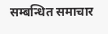सम्बन्धित समाचार